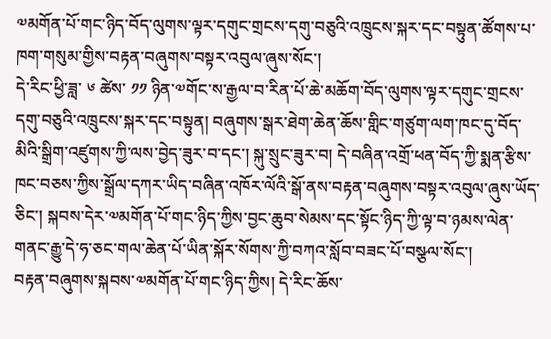༧མགོན་པོ་གང་ཉིད་བོད་ལུགས་ལྟར་དགུང་གྲངས་དགུ་བཅུའི་འཁྲུངས་སྐར་དང་བསྟུན་ཚོགས་པ་ཁག་གསུམ་གྱིས་བརྟན་བཞུགས་བསྟར་འབུལ་ཞུས་སོང་།
དེ་རིང་ཕྱི་ཟླ་ ༦ ཚེས་ ༡༡ ཉིན་༧གོང་ས་རྒྱལ་བ་རིན་པོ་ཆེ་མཆོག་བོད་ལུགས་ལྟར་དགུང་གྲངས་དགུ་བཅུའི་འཁྲུངས་སྐར་དང་བསྟུན། བཞུགས་སྒར་ཐེག་ཆེན་ཆོས་གླིང་གཙུག་ལག་ཁང་དུ་བོད་མིའི་སྒྲིག་འཛུགས་ཀྱི་ལས་བྱེད་ཟུར་བ་དང་། སྐུ་སྲུང་ཟུར་བ། དེ་བཞིན་འགྲོ་ཕན་བོད་ཀྱི་སྨན་རྩིས་ཁང་བཅས་ཀྱིས་སྒྲོལ་དཀར་ཡིད་བཞིན་འཁོར་ལོའི་སྒོ་ནས་བརྟན་བཞུགས་བསྟར་འབུལ་ཞུས་ཡོད་ཅིང་། སྐབས་དེར་༧མགོན་པོ་གང་ཉིད་ཀྱིས་བྱང་ཆུབ་སེམས་དང་སྟོང་ཉིད་ཀྱི་ལྟ་བ་ཉམས་ལེན་གནང་རྒྱུ་དེ་ཧ་ཅང་གལ་ཆེན་པོ་ཡིན་སྐོར་སོགས་ཀྱི་བཀའ་སློབ་བཟང་པོ་བསྩལ་སོང་།
བརྟན་བཞུགས་སྐབས་༧མགོན་པོ་གང་ཉིད་ཀྱིས། དེ་རིང་ཆོས་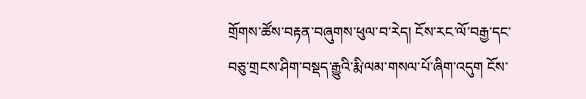གྲོགས་ཚོས་བརྟན་བཞུགས་ཕུལ་བ་རེད། ངོས་རང་ལོ་བརྒྱ་དང་བཅུ་གྲངས་ཤིག་བསྡད་རྒྱུའི་རྨི་ལམ་གསལ་པོ་ཞིག་འདུག ངོས་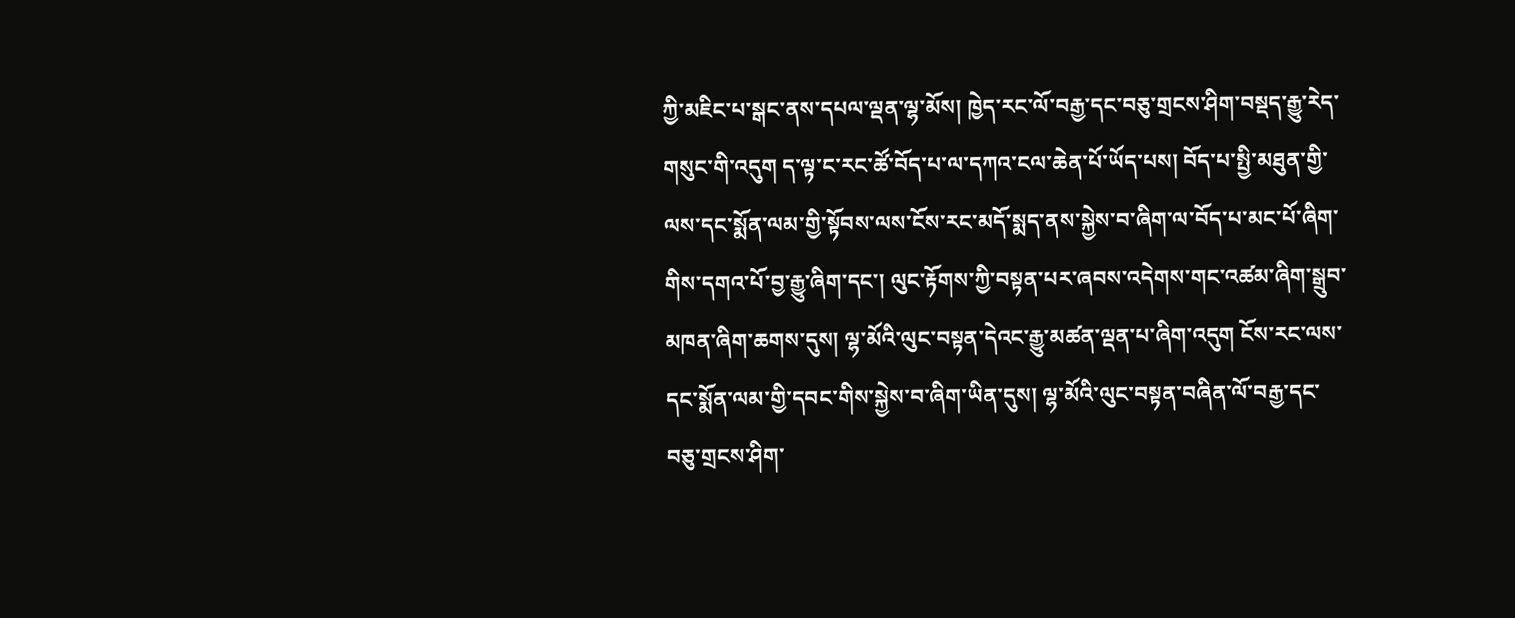ཀྱི་མཇིང་པ་སྒང་ནས་དཔལ་ལྡན་ལྷ་མོས། ཁྱེད་རང་ལོ་བརྒྱ་དང་བཅུ་གྲངས་ཤིག་བསྡད་རྒྱུ་རེད་གསུང་གི་འདུག ད་ལྟ་ང་རང་ཚོ་བོད་པ་ལ་དཀའ་ངལ་ཆེན་པོ་ཡོད་པས། བོད་པ་སྤྱི་མཐུན་གྱི་ལས་དང་སྨོན་ལམ་གྱི་སྟོབས་ལས་ངོས་རང་མདོ་སྨད་ནས་སྐྱེས་བ་ཞིག་ལ་བོད་པ་མང་པོ་ཞིག་གིས་དགའ་པོ་བྱ་རྒྱུ་ཞིག་དང་། ལུང་རྟོགས་ཀྱི་བསྟན་པར་ཞབས་འདེགས་གང་འཚམ་ཞིག་སྒྲུབ་མཁན་ཞིག་ཆགས་དུས། ལྷ་མོའི་ལུང་བསྟན་དེའང་རྒྱུ་མཚན་ལྡན་པ་ཞིག་འདུག ངོས་རང་ལས་དང་སྨོན་ལམ་གྱི་དབང་གིས་སྐྱེས་བ་ཞིག་ཡིན་དུས། ལྷ་མོའི་ལུང་བསྟན་བཞིན་ལོ་བརྒྱ་དང་བཅུ་གྲངས་ཤིག་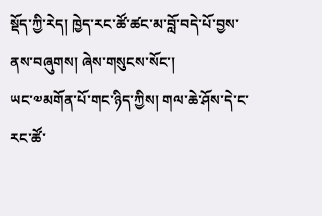སྡོད་ཀྱི་རེད། ཁྱེད་རང་ཚོ་ཚང་མ་བློ་བདེ་པོ་བྱས་ནས་བཞུགས། ཞེས་གསུངས་སོང་།
ཡང་༧མགོན་པོ་གང་ཉིད་ཀྱིས། གལ་ཆེ་ཤོས་དེ་ང་རང་ཚོ་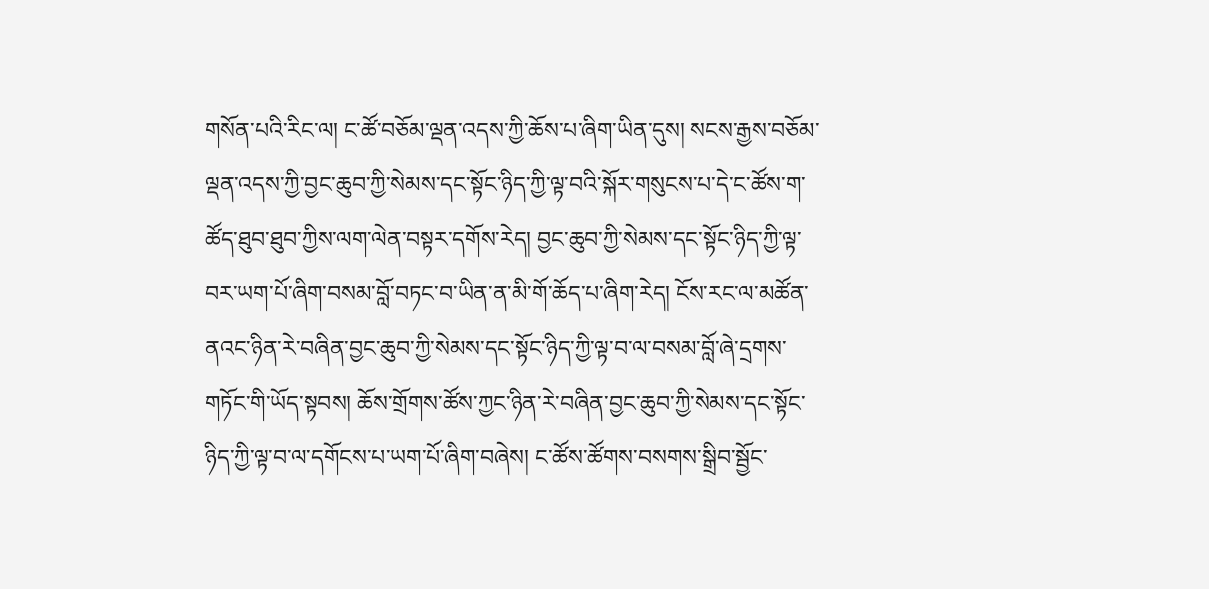གསོན་པའི་རིང་ལ། ང་ཚོ་བཅོམ་ལྡན་འདས་ཀྱི་ཆོས་པ་ཞིག་ཡིན་དུས། སངས་རྒྱས་བཅོམ་ལྡན་འདས་ཀྱི་བྱང་ཆུབ་ཀྱི་སེམས་དང་སྟོང་ཉིད་ཀྱི་ལྟ་བའི་སྐོར་གསུངས་པ་དེ་ང་ཚོས་ག་ཚོད་ཐུབ་ཐུབ་ཀྱིས་ལག་ལེན་བསྟར་དགོས་རེད། བྱང་ཆུབ་ཀྱི་སེམས་དང་སྟོང་ཉིད་ཀྱི་ལྟ་བར་ཡག་པོ་ཞིག་བསམ་བློ་བཏང་བ་ཡིན་ན་མི་གོ་ཆོད་པ་ཞིག་རེད། ངོས་རང་ལ་མཚོན་ནའང་ཉིན་རེ་བཞིན་བྱང་ཆུབ་ཀྱི་སེམས་དང་སྟོང་ཉིད་ཀྱི་ལྟ་བ་ལ་བསམ་བློ་ཞེ་དྲགས་གཏོང་གི་ཡོད་སྟབས། ཆོས་གྲོགས་ཚོས་ཀྱང་ཉིན་རེ་བཞིན་བྱང་ཆུབ་ཀྱི་སེམས་དང་སྟོང་ཉིད་ཀྱི་ལྟ་བ་ལ་དགོངས་པ་ཡག་པོ་ཞིག་བཞེས། ང་ཚོས་ཚོགས་བསགས་སྒྲིབ་སྦྱོང་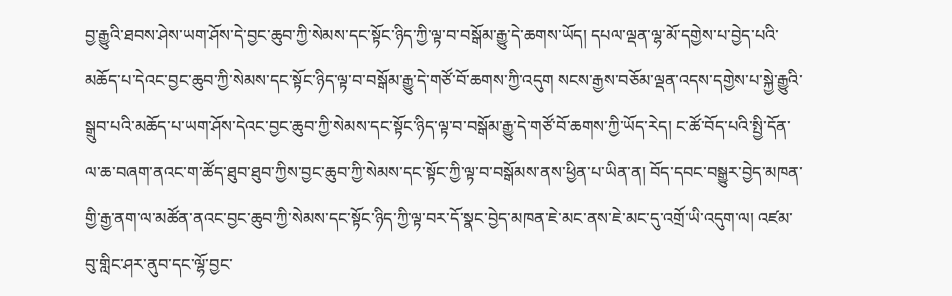བྱ་རྒྱུའི་ཐབས་ཤེས་ཡག་ཤོས་དེ་བྱང་ཆུབ་ཀྱི་སེམས་དང་སྟོང་ཉིད་ཀྱི་ལྟ་བ་བསྒོམ་རྒྱུ་དེ་ཆགས་ཡོད། དཔལ་ལྡན་ལྷ་མོ་དགྱེས་པ་བྱེད་པའི་མཆོད་པ་དེའང་བྱང་ཆུབ་ཀྱི་སེམས་དང་སྟོང་ཉིད་ལྟ་བ་བསྒོམ་རྒྱུ་དེ་གཙོ་བོ་ཆགས་ཀྱི་འདུག སངས་རྒྱས་བཅོམ་ལྡན་འདས་དགྱེས་པ་སྐྱེ་རྒྱུའི་སྒྲུབ་པའི་མཆོད་པ་ཡག་ཤོས་དེའང་བྱང་ཆུབ་ཀྱི་སེམས་དང་སྟོང་ཉིད་ལྟ་བ་བསྒོམ་རྒྱུ་དེ་གཙོ་བོ་ཆགས་ཀྱི་ཡོད་རེད། ང་ཚོ་བོད་པའི་སྤྱི་དོན་ལ་ཆ་བཞག་ནའང་ག་ཚོད་ཐུབ་ཐུབ་ཀྱིས་བྱང་ཆུབ་ཀྱི་སེམས་དང་སྟོང་ཀྱི་ལྟ་བ་བསྒོམས་ནས་ཕྱིན་པ་ཡིན་ན། བོད་དབང་བསྒྱུར་བྱེད་མཁན་གྱི་རྒྱ་ནག་ལ་མཚོན་ནའང་བྱང་ཆུབ་ཀྱི་སེམས་དང་སྟོང་ཉིད་ཀྱི་ལྟ་བར་དོ་སྣང་བྱེད་མཁན་ཇེ་མང་ནས་ཇེ་མང་དུ་འགྲོ་ཡི་འདུག་ལ། འཛམ་བུ་གླིང་ཤར་ནུབ་དང་ལྷོ་བྱང་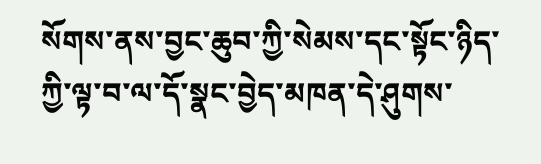སོགས་ནས་བྱང་ཆུབ་ཀྱི་སེམས་དང་སྟོང་ཉིད་ཀྱི་ལྟ་བ་ལ་དོ་སྣང་བྱེད་མཁན་དེ་ཤུགས་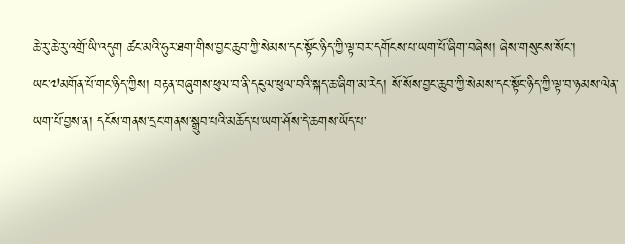ཆེ་རུ་ཆེ་རུ་འགྲོ་ཡི་འདུག ཚང་མའི་ཧུར་ཐག་གིས་བྱང་ཆུབ་ཀྱི་སེམས་དང་སྟོང་ཉིད་ཀྱི་ལྟ་བར་དགོངས་པ་ཡག་པོ་ཞིག་བཞེས། ཞེས་གསུངས་སོང་།
ཡང་༧མགོན་པོ་གང་ཉིད་ཀྱིས། བརྟན་བཞུགས་ཕུལ་བ་ནི་དངུལ་ཕུལ་བའི་སྐད་ཆ་ཞིག་མ་རེད། སོ་སོས་བྱང་ཆུབ་ཀྱི་སེམས་དང་སྟོང་ཉིད་ཀྱི་ལྟ་བ་ཉམས་ལེན་ཡག་པོ་བྱས་ན། དངོས་གནས་དྲང་གནས་སྒྲུབ་པའི་མཆོད་པ་ཡག་ཤོས་དེ་ཆགས་ཡོད་པ་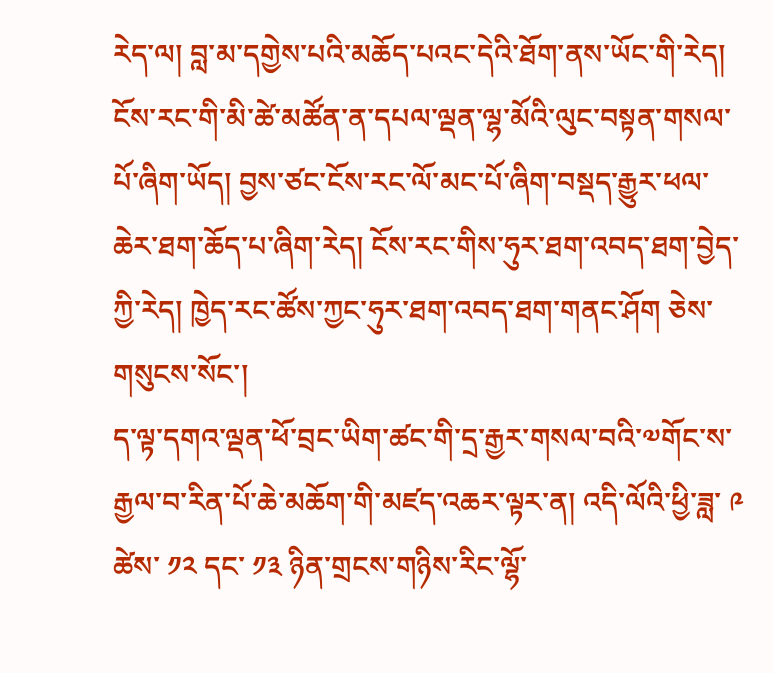རེད་ལ། བླ་མ་དགྱེས་པའི་མཆོད་པའང་དེའི་ཐོག་ནས་ཡོང་གི་རེད། ངོས་རང་གི་མི་ཚེ་མཚོན་ན་དཔལ་ལྡན་ལྷ་མོའི་ལུང་བསྟན་གསལ་པོ་ཞིག་ཡོད། བྱས་ཙང་ངོས་རང་ལོ་མང་པོ་ཞིག་བསྡད་རྒྱུར་ཕལ་ཆེར་ཐག་ཆོད་པ་ཞིག་རེད། ངོས་རང་གིས་ཧུར་ཐག་འབད་ཐག་བྱེད་ཀྱི་རེད། ཁྱེད་རང་ཚོས་ཀྱང་ཧུར་ཐག་འབད་ཐག་གནང་ཤོག ཅེས་གསུངས་སོང་།
ད་ལྟ་དགའ་ལྡན་ཕོ་བྲང་ཡིག་ཚང་གི་དྲ་རྒྱར་གསལ་བའི་༧གོང་ས་རྒྱལ་བ་རིན་པོ་ཆེ་མཆོག་གི་མཛད་འཆར་ལྟར་ན། འདི་ལོའི་ཕྱི་ཟླ་ ༩ ཚེས་ ༡༢ དང་ ༡༣ ཉིན་གྲངས་གཉིས་རིང་ལྷོ་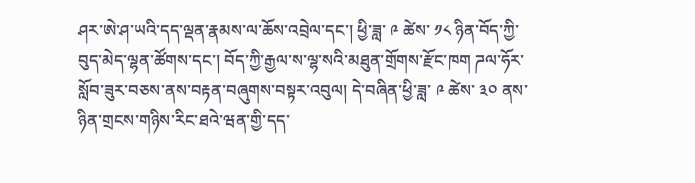ཤར་ཨེ་ཤ་ཡའི་དད་ལྡན་རྣམས་ལ་ཆོས་འབྲེལ་དང་། ཕྱི་ཟླ་ ༩ ཚེས་ ༡༨ ཉིན་བོད་ཀྱི་བུད་མེད་ལྷན་ཚོགས་དང་། བོད་ཀྱི་རྒྱལ་ས་ལྷ་སའི་མཐུན་གྲོགས་རྫོང་ཁག ཌལ་ཧོར་སློབ་ཟུར་བཅས་ནས་བརྟན་བཞུགས་བསྟར་འབུལ། དེ་བཞིན་ཕྱི་ཟླ་ ༩ ཚེས་ ༣༠ ནས་ཉིན་གྲངས་གཉིས་རིང་ཐའེ་ཝན་གྱི་དད་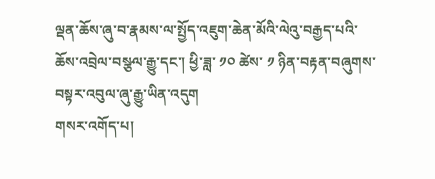ལྡན་ཆོས་ཞུ་བ་རྣམས་ལ་སྤྱོད་འཇུག་ཆེན་མོའི་ལེའུ་བརྒྱད་པའི་ཆོས་འབྲེལ་བསྩལ་རྒྱུ་དང་། ཕྱི་ཟླ་ ༡༠ ཚེས་ ༡ ཉིན་བརྟན་བཞུགས་བསྟར་འབུལ་ཞུ་རྒྱུ་ཡིན་འདུག
གསར་འགོད་པ།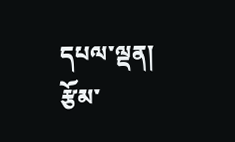དཔལ་ལྡན།
རྩོམ་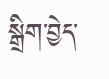སྒྲིག་བྱེད་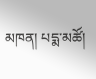མཁན། པདྨ་མཚོ།